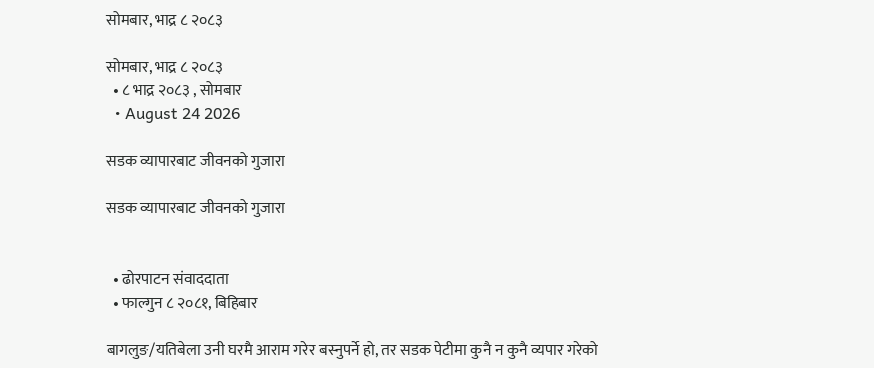सोमबार, भाद्र ८ २०८३

सोमबार, भाद्र ८ २०८३
  • ८ भाद्र २०८३ , सोमबार
  • August 24 2026

सडक व्यापारबाट जीवनको गुजारा

सडक व्यापारबाट जीवनको गुजारा


  • ढोरपाटन संवाददाता
  • फाल्गुन ८ २०८१, बिहिबार

बागलुङ/यतिबेला उनी घरमै आराम गरेर बस्नुपर्ने हो, तर सडक पेटीमा कुनै न कुनै व्यपार गरेको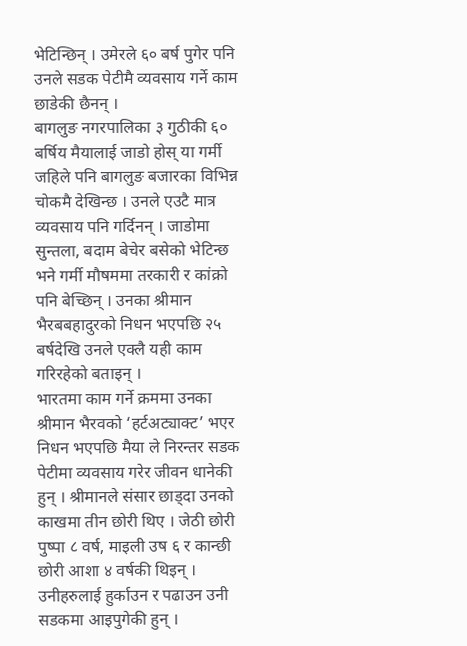भेटिन्छिन् । उमेरले ६० बर्ष पुगेर पनि उनले सडक पेटीमै व्यवसाय गर्ने काम छाडेकी छैनन् ।
बागलुङ नगरपालिका ३ गुठीकी ६० बर्षिय मैयालाई जाडो होस् या गर्मी जहिले पनि बागलुङ बजारका विभिन्न चोकमै देखिन्छ । उनले एउटै मात्र व्यवसाय पनि गर्दिनन् । जाडोमा सुन्तला, बदाम बेचेर बसेको भेटिन्छ भने गर्मी मौषममा तरकारी र कांक्रो पनि बेच्छिन् । उनका श्रीमान भैरबबहादुरको निधन भएपछि २५ बर्षदेखि उनले एक्लै यही काम गरिरहेको बताइन् ।
भारतमा काम गर्ने क्रममा उनका श्रीमान भैरवको ‘हर्टअट्याक्ट’ भएर निधन भएपछि मैया ले निरन्तर सडक पेटीमा व्यवसाय गरेर जीवन धानेकी हुन् । श्रीमानले संसार छाड्दा उनको काखमा तीन छोरी थिए । जेठी छोरी पुष्पा ८ वर्ष, माइली उष ६ र कान्छी छोरी आशा ४ वर्षकी थिइन् । उनीहरुलाई हुर्काउन र पढाउन उनी सडकमा आइपुगेकी हुन् ।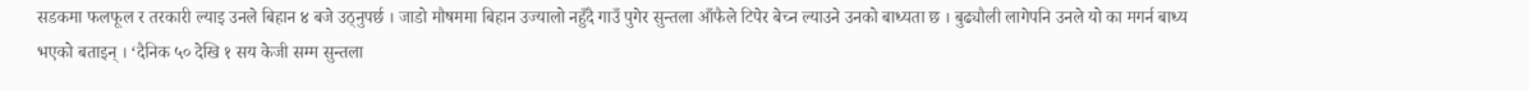सडकमा फलफूल र तरकारी ल्याइ उनले बिहान ४ बजे उठ्नुपर्छ । जाडो मौषममा बिहान उज्यालो नहुँदै गाउँ पुगेर सुन्तला आँफैले टिपेर बेच्न ल्याउने उनको बाध्यता छ । बुढ्यौली लागेपनि उनले यो का मगर्न बाध्य भएको बताइन् । ‘दैनिक ५० देखि १ सय केजी सम्म सुन्तला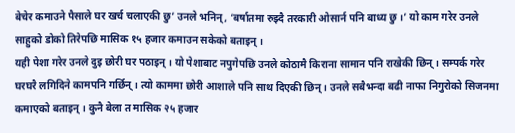बेचेर कमाउने पैसाले घर खर्च चलाएकी छु’ उनले भनिन्, ‘बर्षातमा रुझ्दै तरकारी ओसार्न पनि बाध्य छु ।’ यो काम गरेर उनले साहुको डोको तिरेपछि मासिक १५ हजार कमाउन सकेको बताइन् ।
यही पेशा गरेर उनले दुइ छोरी घर पठाइन् । यो पेशाबाट नपुगेपछि उनले कोठामै किराना सामान पनि राखेकी छिन् । सम्पर्क गरेर घरघरै लगिदिने कामपनि गर्छिन् । त्यो काममा छोरी आशाले पनि साथ दिएकी छिन् । उनले सबैभन्दा बढी नाफा निगुरोको सिजनमा कमाएको बताइन् । कुनै बेला त मासिक २५ हजार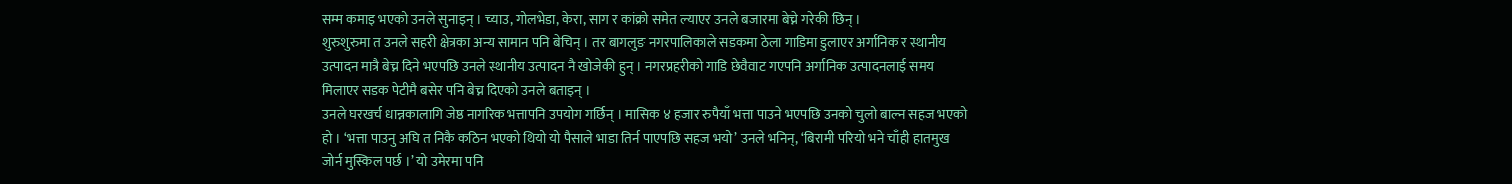सम्म कमाइ भएको उनले सुनाइन् । च्याउ, गोलभेडा, केरा, साग र कांक्रो समेत ल्याएर उनले बजारमा बेच्ने गरेकी छिन् ।
शुरुशुरुमा त उनले सहरी क्षेत्रका अन्य सामान पनि बेचिन् । तर बागलुङ नगरपालिकाले सडकमा ठेला गाडिमा डुलाएर अर्गानिक र स्थानीय उत्पादन मात्रै बेच्न दिने भएपछि उनले स्थानीय उत्पादन नै खोजेकी हुन् । नगरप्रहरीको गाडि छेवैवाट गएपनि अर्गानिक उत्पादनलाई समय मिलाएर सडक पेटीमै बसेर पनि बेच्न दिएको उनले बताइन् ।
उनले घरखर्च धान्नकालागि जेष्ठ नागरिक भत्तापनि उपयोग गर्छिन् । मासिक ४ हजार रुपैयाँ भत्ता पाउने भएपछि उनको चुलो बाल्न सहज भएको हो । ‘भत्ता पाउनु अघि त निकै कठिन भएको थियो यो पैसाले भाडा तिर्न पाएपछि सहज भयो’ उनले भनिन्, ‘बिरामी परियो भने चाँही हातमुख जोर्न मुस्किल पर्छ ।’ यो उमेरमा पनि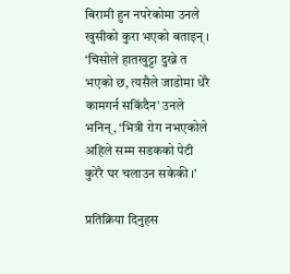बिरामी हुन नपरेकोमा उनले खुसीको कुरा भएको बताइन् । ‘चिसोले हातखुट्टा दुख्ने त भएको छ, त्यसैले जाडोमा धेरै कामगर्न सकिंदैन’ उनले भनिन्, ‘भित्री रोग नभएकोले अहिले सम्म सडकको पेटी कुरेरै घर चलाउन सकेकी ।’

प्रतिक्रिया दिनुहस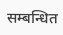सम्बन्धित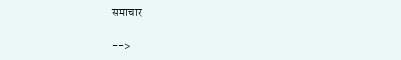समाचार

-->